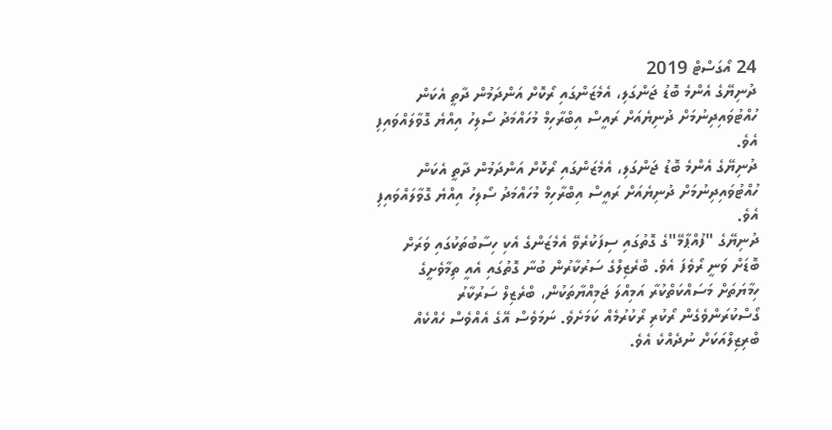24 އޯގަސްޓް 2019
ދުނިޔޭގެ އެންމެ ބޮޑު ޖަންގަލި، އެމެޒަންގައި ރޯކޮށް އަންދަމުން ދާތީ އެކަން ހުއްޓުވައިދިނުމަށް ދުނިޔެއަށް ރައީސް އިބްރާހިމް މުހައްމަދު ސޯލިހު އިއްޔެ ގޮވާލައްވައިފި އެވެ.
ދުނިޔޭގެ އެންމެ ބޮޑު ޖަންގަލި، އެމެޒަންގައި ރޯކޮށް އަންދަމުން ދާތީ އެކަން ހުއްޓުވައިދިނުމަށް ދުނިޔެއަށް ރައީސް އިބްރާހިމް މުހައްމަދު ސޯލިހު އިއްޔެ ގޮވާލައްވައިފި އެވެ.
ދުނިޔޭގެ "ފުއްޕާމޭ"ގެ ގޮތުގައި ސިފަކުރެވޭ އެމެޒަންގެ އެކި ހިސާބުތަކުގައި ވަރަށް ބޮޑަށް ވަނީ ރޯވެފަ އެވެ. ބްރެޒިލްގެ ސަރުކާރުން ބުނާ ގޮތުގައި އެއީ ތިމާވެށީގެ ހިމާޔަތަށް މަސައްކަތްކުރާ އަމިއްލަ ޖަމިއްޔާތަކުން، ބްރެޒިލް ސަރުކާރު ގޯސްކުރަންވެގެން ރޯކުރި ރޯކުރުމެއް ކަމަށެވެ. ނަމަވެސް އޭގެ އެއްވެސް ހެއްކެއް ބްރިޒިލްއަކަށް ނުދެއްކެ އެވެ.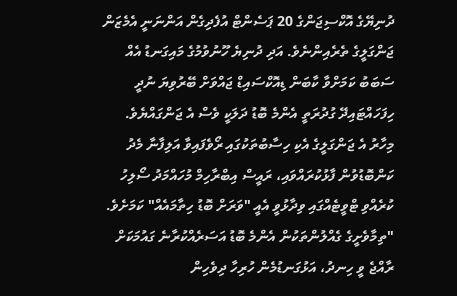ދުނިޔޭގެ އޮކްސިޖަންގެ 20 ޕަސެންޓް އުފެދިގެން އަންނަނީ އެމެޒަން ޖަންގަލީގެ ތެރެއިންނެވެ. އަދި ދުނިޔެ ހޫނުވުމުގެ މައިގަނޑު އެއް ސަބަބު ކަމަށްވާ ކާބަން ޑިއޮކްސައިޑް ޖައްވަށް ބޭރުވިޔަ ނުދީ ހިފަހައްޓައިދޭ ގުދުރަތީ އެންމެ ބޮޑު ދަލަކީ ވެސް އެ ޖަންގައްޔެވެ.
މިހާރު އެ ޖަންގަލީގެ އެކި ހިސާބުތަކުގައި ރޯވެފައިވާ އަލިފާނާ މެދު ކަންބޮޑުވުން ފާޅުކުރައްވައި، ރައީސް އިބްރާހިމް މުހައްމަދު ސޯލިހު ކުރެއްވި ޓްވީޓެއްގައި ވިދާޅުވީ އެއީ "ވަރަށް ބޮޑު ހިތާމައެއް" ކަމަށެވެ.
"ތިމާވެށީގެ ގެއްލުންތަކުން އެންމެ ބޮޑު އަސަރެއްކުރާނެ ގައުމަކަށް ރާއްޖެ ވީ ހިނދު، އަޅުގަނޑުމެން ހުރިހާ ދިވެހިން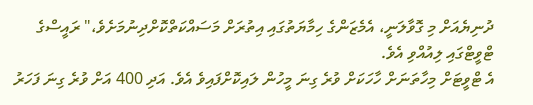ދުނިޔެއަށް މި ގޮވާލަނީ، އެމެޒަންގެ ހިމާޔަތުގައި އިތުރަށް މަސައްކަތްކޮށްދިނުމަށެވެ،" ރައީސްގެ ޓްވީޓްގައި ލިއުއްވި އެވެ.
އެ ޓްވީޓަށް މިހާތަނަށް ހާހަކަށް ވުރެ ގިނަ މީހުން ލައިކޮށްފައިވެ އެވެ. އަދި 400 އަށް ވުރެ ގިނަ ފަހަރު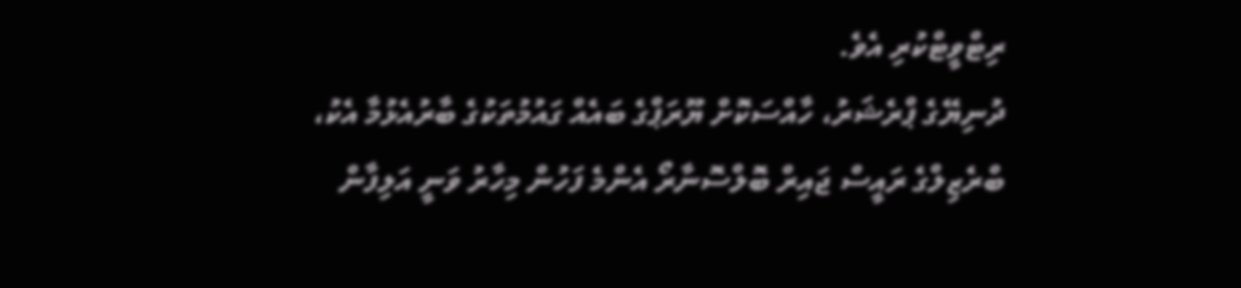ރިޓްވީޓްކުރި އެވެ.
ދުނިޔޭގެ ޕްރެޝަރު، ހާއްސަކޮށް ޔޫރަޕްގެ ބައެއް ގައުމުތަކުގެ ބާރުއެޅުމާ އެކު، ބްރެޒިލްގެ ރައީސް ޖައިރް ބޮލްސޮނާރޯ އެންމެ ފަހުން މިހާރު ވަނީ އަލިފާން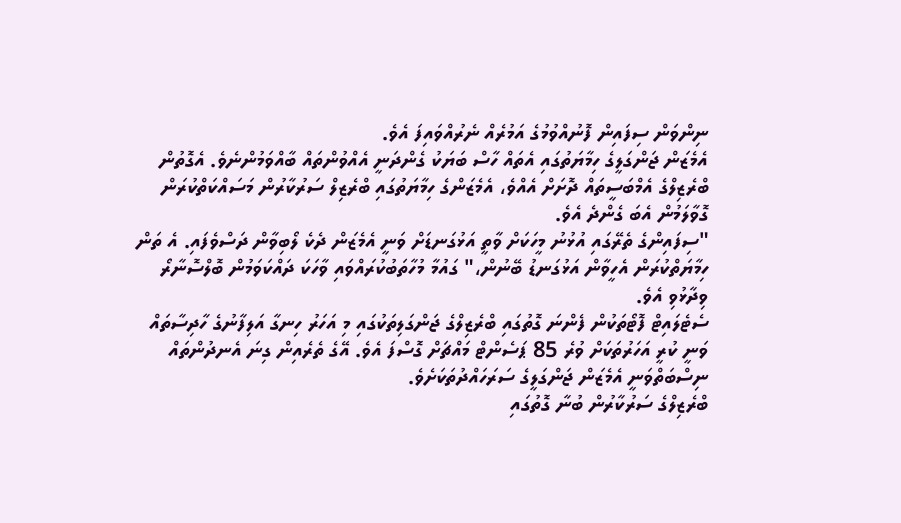ނިންވަން ސިފައިން ފޮނުއްވުމުގެ އަމުރެއް ނެރުއްވައިފަ އެވެ.
އެމެޒަން ޖަންގަލީގެ ހިމާޔަތުގައި އެތައް ހާސް ބަޔަކު ގެންދަނީ އެއްވުންތައް ބާއްވަމުންނެވެ. އެގޮތުން ބްރެޒިލްގެ އެމްބަސީތައް ދޮށަށް އެއްވެ، އެމެޒަންގެ ހިމާޔަތުގައި ބްރެޒިލް ސަރުކާރުން މަސައްކަތްކުރަން ގޮވާލަމުން އެބަ ގެންދެ އެވެ.
"ސިފައިންގެ ތެރޭގައި އުޅުނު މީހަކަށް ވާތީ އަޅުގަނޑަށް ވަނީ އެމެޒަން ދެކެ ލޯބިވާން ދަސްވެފައި. އެ ތަން ހިމާޔަތްކުރަން އެހީވާން އަޅުގަނޑު ބޭނުން،" ގައުމާ މުހާތަބުކުރައްވައި ވާހަކަ ދައްކަވަމުން ބޮލްސޮނާރޯ ވިދާޅުވި އެވެ.
ސެޓެލައިޓް ފޮޓޯތަކުން ފެންނަ ގޮތުގައި ބްރެޒިލްގެ ޖަންގަލިތަކުގައި މި އަހަރު ހިނގާ އަލިފާނުގެ ހާދިސާތައް ވަނީ ކުރީ އަހަރުތަކަށް ވުރެ 85 ޕަސެންޓް މައްޗަށް ގޮސްފަ އެވެ. އޭގެ ތެރެއިން ގިނަ އެނދުންތައް ނިސްބަތްވަނީ އެމެޒަން ޖަންގަލީގެ ސަރަހައްދުތަކަށެވެ.
ބްރެޒިލްގެ ސަރުކާރުން ބުނާ ގޮތުގައި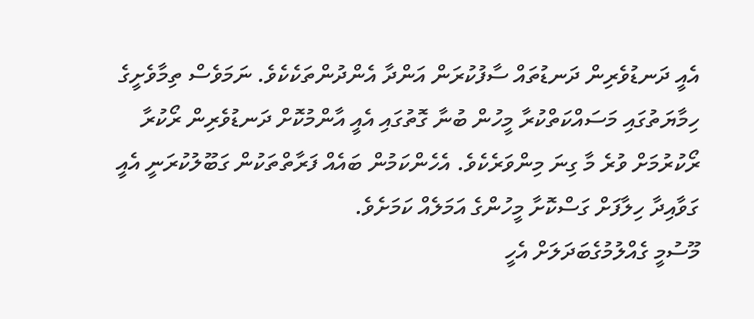އެއީ ދަނޑުވެރިން ދަނޑުތައް ސާފުކުރަން އަންދާ އެންދުންތަކެކެވެ. ނަމަވެސް ތިމާވެށީގެ ހިމާޔަތުގައި މަސައްކަތްކުރާ މީހުން ބުނާ ގޮތުގައި އެއީ އާންމުކޮށް ދަނޑުވެރިން ރޯކުރާ ރޯކުރުމަށް ވުރެ މާ ގިނަ މިންވަރެކެވެ. އެހެންކަމުން ބައެއް ފަރާތްތަކުން ގަބޫލުކުރަނީ އެއީ ގަވާއިދާ ހިލާފަށް ގަސްކޮށާ މީހުންގެ އަމަލެއް ކަމަށެވެ.
މޫސުމީ ގެއްލުމުގެބަދަލަށް އެހީ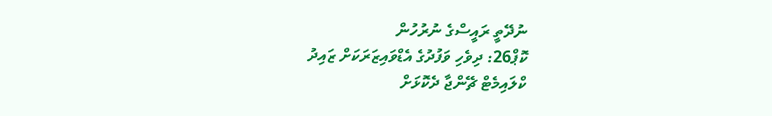ނުދޭތީ ރައީސްގެ ނުރުހުން
ކޮޕް26: ދިވެހި ވަފުދުގެ އެޑްވައިޒަރަކަށް ޒައިދު
ކްލައިމެޓް ޗޭންޖާ ދެކޮޅަށް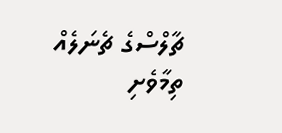ޗާލްސްގެ ޗެނަލެއް
ތިމާވެށި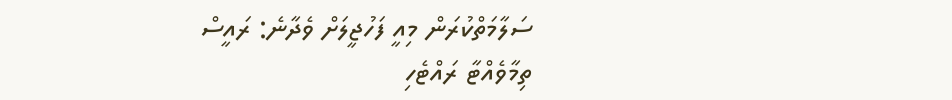ސަލާމަތްކުރަން މިއީ ފަހުޖީލަށް ވެދާނެ: ރައީސް
ތިމާވެއްޓާ ރައްޓެހި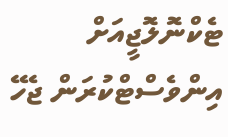ޓެކްނޮލޮޖީއަށް އިންވެސްޓްކުރަން ޖެހޭ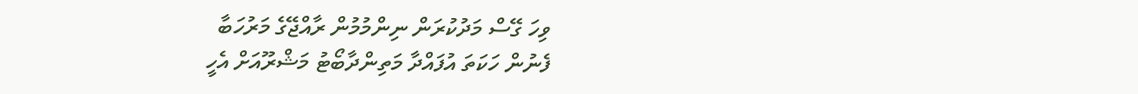ވިހަ ގޭސް މަދުކުރަން ނިންމުމުން ރާއްޖޭގެ މަރުހަބާ
ފެނުން ހަކަތަ އުފައްދާ މަތިންދާބޯޓު މަޝްރޫއަށް އެހީ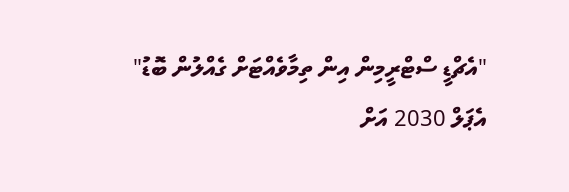"އެޗްޑީ ސްޓްރީމިން އިން ތިމާވެއްޓަށް ގެއްލުން ބޮޑު"
އެޕަލް 2030 އަށް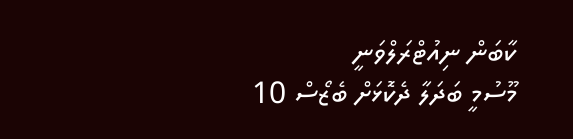ކާބަން ނިއުޓްރަލްވަނީ
މޫސުމީ ބަދަލާ ދެކޮޅަށް ބެޒޯސް 10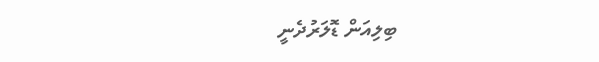ބިލިއަން ޑޮލަރުދެނީ